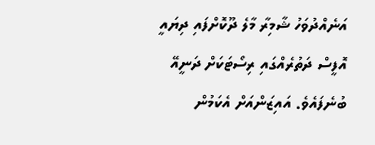އަނެއްދުވަހު ޝާމިރާ މާލެ ދޫކޮށްފައި ދިޔައީ އޮފީސް ދަތުރެއްގައި ރިސޯޓަކަށް ދަނީއޭ ބުނެފައެވެ. އައިޒަންއަށް އެކަމުން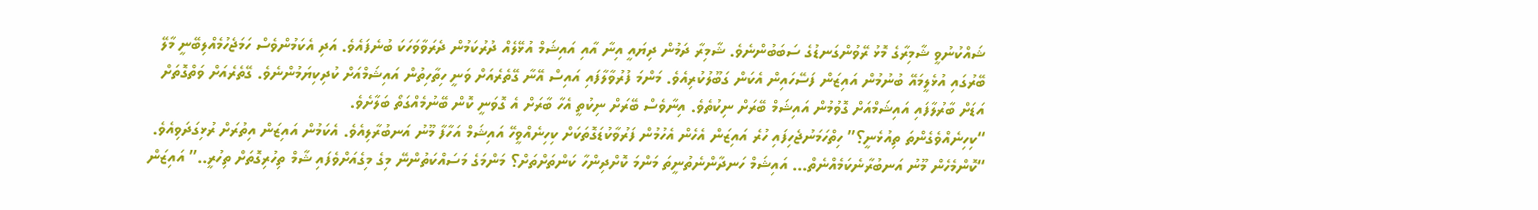ޝައްކުނުވީ ޝާމިރާގެ މޮޅު ރޭވުންގަނޑުގެ ސަބަބުންނެވެ. ޝާމިރާ ދަމުން ދިޔައީ އިނާ އާއި އައިޝަމް އުޅޭލެއް ދުރުކަމުން ދެރަވާވަހަކަ ބުނެފައެވެ. އަދި އެކަމުންވެސް ހަމަޖެހުމެއްލިބޭނީ މާލޭ ބޭރުގައި އުޅެލީމައޭ ބުނުމުން އައިޒަން ފަސޭހައިން އެކަން ގަބޫލުކުރިއެވެ. މަންމަ ފުރުވާލާފައި އައިސް އޭނާ ގޭތެރެއަށް ވަނީ ހިތާހިތުން އައިޝަމްއަށް ކުދިކިޔަމުންނެވެ. ގޭތެރެއަށް ވަތްގޮތަށް އަޑަށް ބާރުލާފައި އައިޝަމްއަށް ގޮވުމުން އައިޝަމް ބޭރަށް ނިކުތެވެ. އިނާވެސް ބޭރަށް ނިކުތީ އެހާ ބާރަށް އެ ގޮވަނީ ކޮން ބޭނުމެއްގަތޯ ބަލާށެވެ.
“ކިހިނެއްވެގެންތަ ތިއުޅެނީ؟” ހިތްހަމަނުޖެހިފައި ހުރެ އައިޒަން އެހެން އެހުމުން ފަރުވާކުޑަގޮތަކަށް ކިހިނެއްވީހޭ އައިޝަމް އަހާފާ މޫނު އަނބުރާލިއެވެ. އެކަމުން އައިޒަން އިތުރަށް ރުޅިގަދަވިއެވެ. “ކޮންމެހެން މޫނު އަނބުރާނެކަމެއްނެތް… އައިޝަމް ހަނދާންނެތުނީތަ މަންމަ ކޮށްދިންހާ ކަންތަށްތަށް؟ މަންމަގެ މަސައްކަތުންނޭ މިގެ މިގެއަށްވެފައި ޝާމް ތިހުރިގޮތަށް ތިހުރީ..” އައިޒަން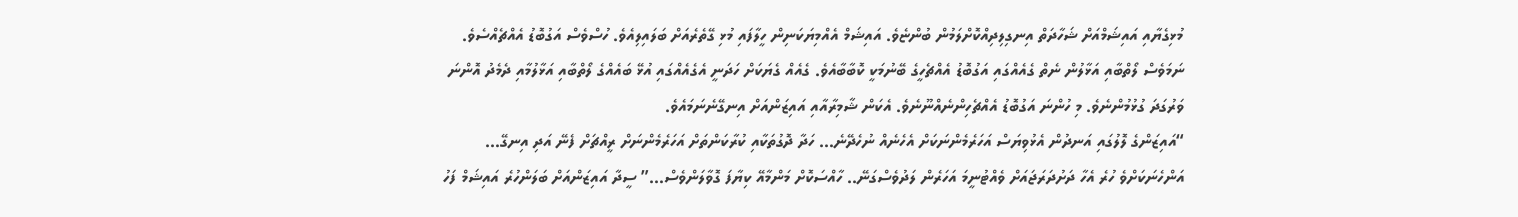މުޅިގެޔާއި އައިޝަމްއަށް ޝަހާދަތް އިނގިލިދިއްކޮށްލަމުން ބުންޏެވެ. އައިޝަމް އެއްމިޔަކަނިން ހީލާފައި މުޅި ގޭތެރެއަށް ބަލައިލިއެވެ. ހުސްވެސް އަގުބޮޑު އެއްޗެއްސެވެ. ނަމަވެސް ލޯތްބާއި އަޅާލުން ނެތް ގެއެއްގައި އަގުބޮޑު އެއްޗެހީގެ ބޭނުމަކީ ކޮބާބާއެވެ. ގެއެއް ގެޔަކަށް ހަދަނީ އެގެއެއްގައި އުޅޭ ބައެއްގެ ލޯތްބާއި އަޅާލުމާއި ދެމެދު އޮންނަ ވަރުގަދަ ގުޅުމުންނެވެ. މި ހުންނަ އަގުބޮޑު އެއްޗެހިންނެއްނޫނެވެ. އެކަން ޝާމިރާއާއި އައިޒަންއަށް އިނގޭނެނަމައެވެ.
“އައިޒަންގެ ލޮލުގައި އަނދުން އެޅުވިޔަސް އަހަރެމެންނަކަށް އެހެނެއް ނުހެދޭނެ… ހަދާ ދޮގުތަކާއި ކުރާކަންތަށް އަހަރެމެންނަށް ރީއްޗަށް ފެނޭ އަދި އިނގޭ… އަންހެނަކަށްވެ ހުރެ އެހާ ދަށުދަރަޖައަށް ވެއްޓުނީމަ އަހަރެން ލަދުވެސްގަނޭ.. ހާއްސަކޮށް މަންމާއޭ ކިޔާފަ ގޮވާލަންވެސް…” ސީދާ އައިޒަންއަށް ބަލަންހުރެ އައިޝަމް ފަހު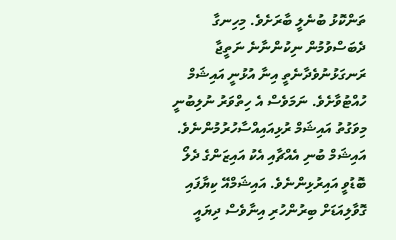ތަންކޮޅު ބުނެލީ ބާރަށެވެ. މިހިނގާ ދެބަސްވުމުން ނިކުންނާނެ ނަތީޖާ ރަނގަޅުނުވެދާނެތީ އިނާ އުޅުނީ އައިޝަމް ހުއްޓުވާށެވެ. ނަމަވެސް އެ ހިތްވަރު ނުލިބުނީ މިވަގުތު އައިޝަމް ރުޅިއައިއްސާހުރުމުންނެވެ. އައިޝަމް ބުނި އެއްޗާއި އެކު އައިޒަންގެ ދެލޯ ބޮޑުވީ އައިރުޅިންނެވެ. އައިޝަމްއޭ ކިޔާފައި ގޮވާލިއަޑަށް ބިރުންހުރި އިނާވެސް ދިޔައީ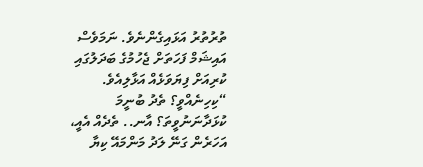ތުރުތުރު އަޅައިގެންނެވެ. ނަމަވެސް އައިޝަމް ފަހަތަށް ޖެހުމުގެ ބަދަލުގައި ކުރިއަށް ފިޔަވަޅެއް އަޅާލިއެވެ.
“ކިހިނެއްވީ؟ ތެދު ބުނީމަ ކުޅަދާނަނުވީތަ؟ އާނ.. ތެދެއް އެއީ، އަހަރެން ގަނޭ ލަދު މަންމައޭ ކިޔާ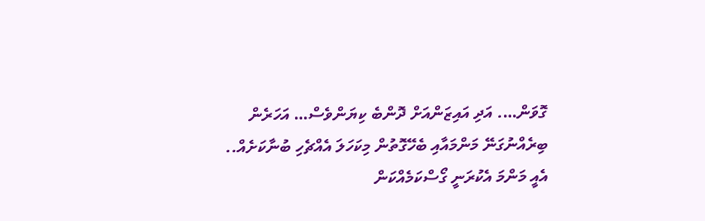ގޮވަން…. އަދި އައިޒަންއަށް ދޮންބެ ކިޔަންވެސް… އަހަރެން ބިރެއްނުގަނޭ މަންމައާއި ބެހޭގޮތުން މިކަހަލަ އެއްޗެހި ބުނާކަށެއް.. އެއީ މަންމަ އެކުރަނީ ގޯސްކަމެއްކަން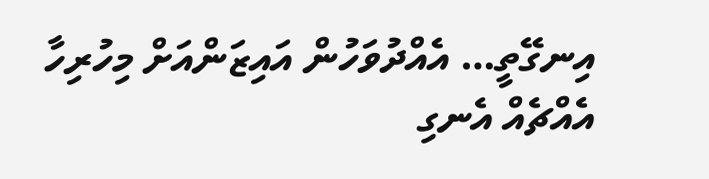އިނގޭތީ… އެއްދުވަހުން އައިޒަންއަށް މިހުރިހާ އެއްޗެއް އެނގި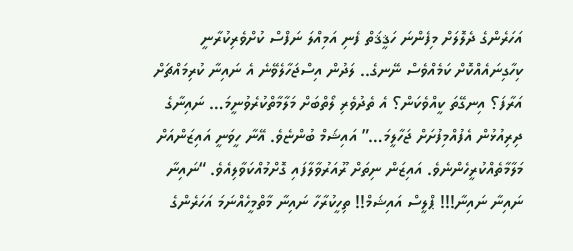އަހަރެންގެ ދެލޮލަށް މިފެންނަ ހަޤީޤަތް ފެނި އަމިއްލަ ނަފްސް ކުށްވެރިކުރާނީ ކިހާގިނައެއްކޮށް ކަމެއްވެސް ނޭނގެ.. ލަދުން އިސްޖަހާލެވޭނެ އެ ނައިނާ ކުރިމައްޗަށް އަރާފަ؟ އިނގޭތަ ކީއްވެކަން؟ އެ ތެދުވެރި ލޯތްބަށް މަލާމާތްކުރެވުނީމަ… ނައިނާގެ ދިރިއުޅުން އެފުއްމިފުށަށް ޖަހާލީމަ…” އައިޝަމް ބުންޏެވެ. އޭނާ ހީވަނީ އައިޒަންއަށް މަލާމާތެއްކުރީހެންނެވެ. އައިޒަން ނިތަށް ރޫއަރުވާލާފައި ގޮށްމުއްކަވާލިއެވެ. “ނައިނާ ނައިނާ ނައިނާ!!! ޕްލީސް އައިޝަމް!! ތިހީކުރާހާ ނައިނާ މާތްމީހެއްނަމަ އަހަރެންގެ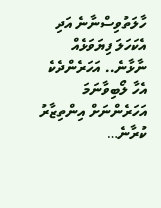ހާލަތުވިސްނާނެ އަދި އެކަހަލަ ފިޔަވަޅެއް ނާޅާނެ.. އަހަރެންދެކެ އެހާ ލޯބިވާނަމަ އަހަރެންނަށް އިންތިޒާރު ކުރާނެ…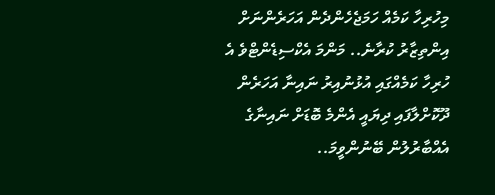މިހުރިހާ ކަމެއް ހަމަޖެހެންދެން އަހަރެންނަށް އިންތިޒާރު ކުރާނެ.. މަންމަ އެކްސިޑެންޓްވެ އެ ހުރިހާ ކަމެއްގައި އުޅުނުއިރު ނައިނާ އަހަރެން ދޫކޮށްލާފައި ދިޔައީ އެންމެ ބޮޑަށް ނައިނާގެ އެއްބާރުލުން ބޭނުންވީމަ..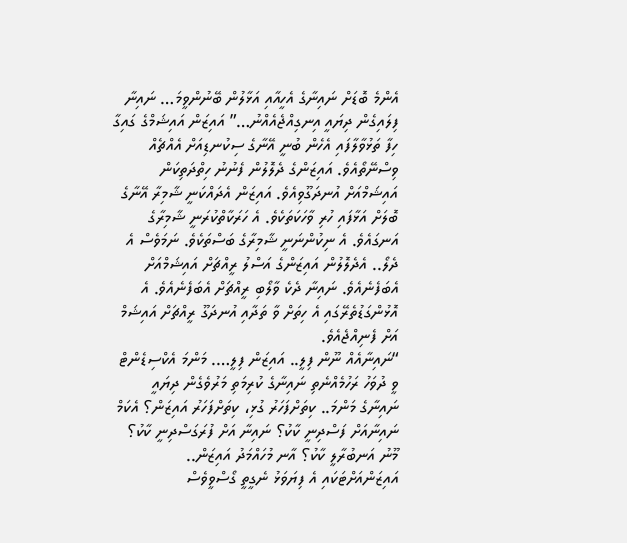އެންމެ ބޮޑަށް ނައިނާގެ އެހީއާއި އަޅާލުން ބޭނުންވީމަ… ނައިނާ ފިލައިގެން ދިޔައީ އިނގިއްޖެއެއްނު…” އައިޒަން އައިޝަމްގެ ގައިގާ ހިފާ ތަޅުވާލާފައި އެހެން ބުނީ އޭނާގެ ސިކުނޑިއަށް އެއްޗެއް ވިސްނޭތޯއެވެ. އައިޒަންގެ ދެލޮލުން ފެނުނު ހިތްދަތިކަން އައިޝަމްއަށް އުނދަގޫވިއެވެ. އައިޒަން އެދައްކަނީ ޝާމިރާ އޭނާގެ ބޮލަށް އަޅާފައި ހުރި ވާހަކަތަކެވެ. އެ ހަރަކާތްކުރަނީ ޝާމިރާގެ އަނގައެވެ. އެ ނިކުންނަނީ ޝާމިރާގެ ބަސްތަކެވެ. ނަމަވެސް އެ ދެލޯ.. އެދެލޮލުން އައިޒަންގެ އަސްލު ރީއްޗަށް އައިޝަމްއަށް އެބަފެނެއެވެ. ނައިނާ ދެކެ ވާލޯބި ރީއްޗަށް އެބަފެނެއެވެ. އެ އޮޅުންގަޑުތެރޭގައި އެ ހިތަށް ވާ ތަދާއި އުނދަގޫ ރީއްޗަށް އައިޝަމް އަށް ފެނިއްޖެއެވެ.
“ނައިނާއެއް ނޫން ފިލީ.. އައިޒަން ފިލީ…. މަންމަ އެކްސިޑެންޓް ވީ ދުވަހު ރަހުމެއްނެތި ނައިނާގެ ކުރިމަތި މަރުވެގެން ދިޔައީ ނައިނާގެ މަންމަ.. ކިތަށްފަހަރު ގުޅި، ކިތަށްފަހަރު އައިޒަން؟ އެކަމް ނައިނާއަށް ފަސްދިނީ ކާކު؟ ނައިނާ އަށް ފުރަގަސްދިނީ ކާކު؟ މޫނު އަނބުރާލީ ކާކު؟ އާނ މުހައްމަދު އައިޒަން.. އައިޒަންއަށްޓަކައި އެ ފިޔަވަޅު ނެގީތީ ގޯސްވީވެސް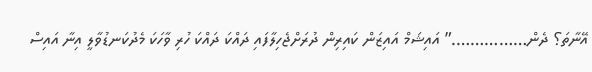އޭނާތަ؟ ދެން…………….” އައިޝަމް އައިޒަން ކައިރިން ދުރަށްޖެހިލާފައި ދައްކަ ދައްކަ ހުރި ވާހަކަ މެދުކަނޑުވާލީ އިނާ އައިސް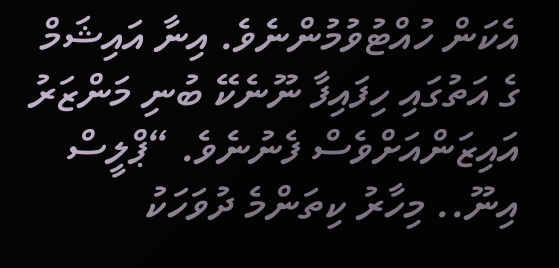އެކަން ހުއްޓުވުމުންނެވެ. އިނާ އައިޝަމް ގެ އަތުގައި ހިފައިފާ ނޫނެކޭ ބުނި މަންޒަރު އައިޒަންއަށްވެސް ފެނުނެވެ. “ޕްލީސް އިނޫ.. މިހާރު ކިތަންމެ ދުވަހަކު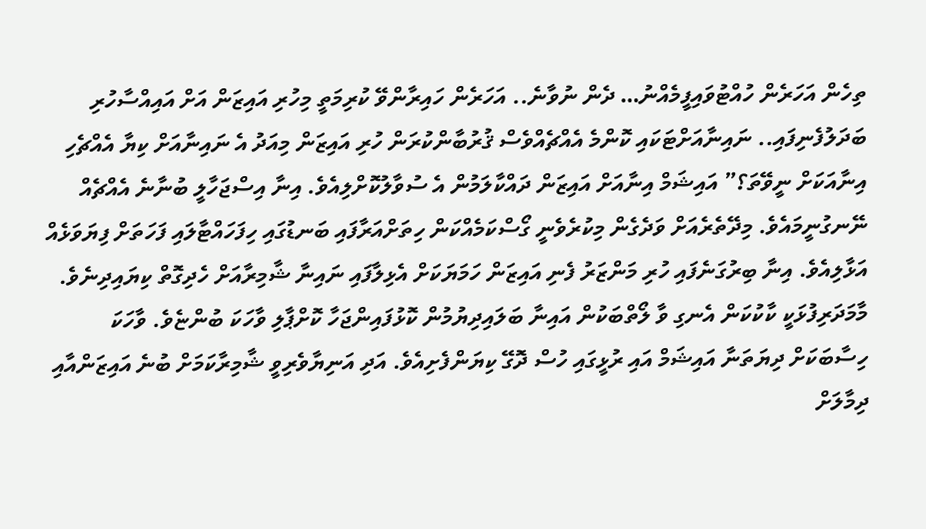ތިހެން އަހަރެން ހުއްޓުވައިފީމެއްނު… ދެން ނުވާނެ.. އަހަރެން ހައިރާންވޭ ކުރިމަތީ މިހުރި އައިޒަން އަށް އައިއްސާހުރި ބަދަލުފެނިފައި.. ނައިނާއަށްޓަކައި ކޮންމެ އެއްޗެއްވެސް ޤުރުބާންކުރަން ހުރި އައިޒަން މިއަދު އެ ނައިނާއަށް ކިޔާ އެއްޗެހި އިނާއަކަށް ނީވޭތަ؟” އައިޝަމް އިނާއަށް އައިޒަން ދައްކާލަމުން އެ ސުވާލުކޮށްލިއެވެ. އިނާ އިސްޖަހާލީ ބުނާނެ އެއްޗެއް ނޭނގުނީމައެވެ. މިދޭތެރެއަށް ވަދެގެން މިކުރެވެނީ ގޯސްކަމެއްކަން ހިތަށްއަރާފައި ބަނޑުގައި ހިފަހައްޓާލައި ފަހަތަށް ފިޔަވަޅެއް އަޅާލިއެވެ. އިނާ ބިރުގަނެފައި ހުރި މަންޒަރު ފެނި އައިޒަން ހަމަޔަކަށް އެޅިލާފައި ނައިނާ ޝާމިރާއަށް ހެދިގޮތް ކިޔައިދިނެވެ. މާމަދަރިފުޅަކީ ކާކުކަން އެނގި ވާ ލޯތްބަކުން އައިނާ ބަލައިދިޔުމުން ކޮޅުފައިންޖަހާ ކޮށްޕާލި ވާހަކަ ބުންޏެވެ. ވާހަކަ ހިސާބަކަށް ދިޔަތަނާ އައިޝަމް އައި ރުޅީގައި ހުސް ދޮގޭ ކިޔަންފެށިއެވެ. އަދި އަނިޔާވެރިވީ ޝާމިރާކަމަށް ބުނެ އައިޒަންއާއި ދިމާލަށް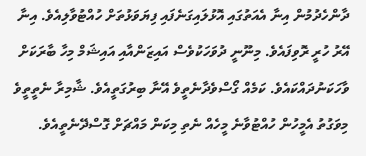ދާންހެދުމުން އިނާ އެއަތުގައި އޮޅުލައިގަނެފައި ފިޔަވަޅުތަށް ހުއްޓުވާލިއެވެ. އިނާ އޭރު ހުރީ ރޮވިފައެވެ. މިނޫނީ ދުވަހަކުވެސް އައިޒަންއާއި އައިޝަމް މިހާ ބާރަކަށް ވާހަކަނުދައްކައެވެ. ކަމެއް ގޯސްވެދާނެތީވެ އޭނާ ބިރުގަތީއެވެ. ޝާމިރާ ނެތީތީވެ މިވަގުތު އެމީހުން ހުއްޓުވާނެ މީހެއް ނެތި މިކަން މައްޗަށް ގޮސްދޭނެތީއެވެ.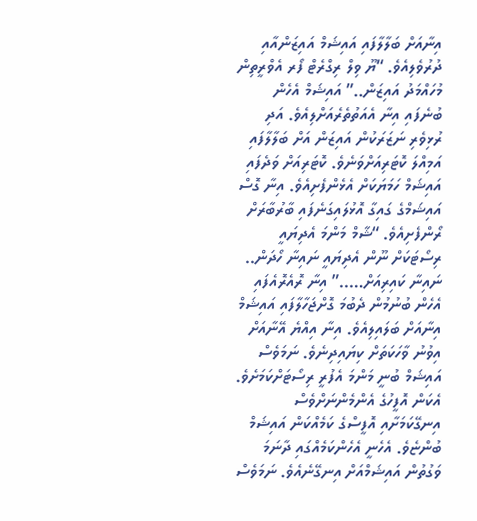އިނާއަށް ބަލާލާފައި އައިޝަމް އައިޒަންއާއި ދުރުވެލިއެވެ. “ޔޫ ވިލް ރިގްރެޓް ފޯރ އެވްރީތިން މުހައްމަދު އައިޒަން..” އައިޝަމް އެހެން ބުނެފައި އިނާ އެއަތުތެރެއަށްލިއެވެ. އަދި ރުޅިވެރި ނަޒަރަކުން އައިޒަން އަށް ބަލާލާފައި އަމިއްލަ ކޮޓަރިއަށްވަނެވެ. ކޮޓަރިއަށް ވަދެފައި އައިޝަމް ހަމަޔަކަށް އެޅެންފެށިއެވެ. އިނާ ގޮސް އައިޝަމްގެ ގައިގާ އޮޅުލައިގަނެފައި ބާރުބާރަށް ރޯންފެށިއެވެ. “ޝާމް މަންމަ އެދިޔައީ ރިސޯޓަކަށް ނޫން އެދިޔައީ ނައިނާ ހޯދަން.. ނައިނާ ކައިރިއަށް…..” އިނާ ރޮއެރޮއެފައި އެހެން ބުނުމުން ދެބުމަ ގޮށްޖަހާލާފައި އައިޝަމް އިނާއަށް ބަލައިލިއެވެ. އިނާ އިއްޔެ އޭނާއަށް އިވުނު ވާހަކަތަށް ކިޔައިދިނެވެ. ނަމަވެސް އައިޝަމް ބުނީ މަންމަ އެފުރީ ރިސޯޓަށްކަމަށެވެ. އެކަން އޮފީހުގެ އެންމެންނަށްވެސް އިނގޭކަމަށާއި އޮފީސްގެ ކަމެއްކަން އައިޝަމް ބުންޏެވެ. އެހެނީ އެހެންކަމެއްގައި ދާނަމަ ވަގުތުން އައިޝަމްއަށް އިނގޭނެއެވެ. ނަމަވެސް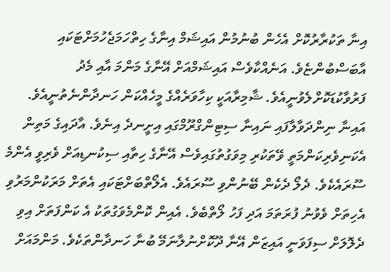އިނާ ތަކުރާރުކޮށް އެހެން ބުނުމުން އައިޝަމް އިނާގެ ހިތްހަމަޖެހުމަށްޓަކައި އާބަސްބުންޏެވެ. އަނެއްކާވެސް އައިޝަމްއަށް އޭނާގެ މަންމަ އާއި މެދު ފަރުވާކުޑަކޮށްލެވުނީއެވެ. ޝާމިރާއަކީ ކިހާވަރެއްގެ މީހެއްކަން ހަނދާންނެތުނީއެވެ.
އައިނާ ނިންދަވާލާފައި ނައިނާ ސިޓިންގްރޫމްގައި އިށީނދެ އިނެވެ. އާދައިގެ މަތިން އެކަނިވެރިކަންމަތީ ވޭތަކުރި މިވަގުތުގައިވެސް އޭނާގެ ހިތާއި ސިކުނޑިއަށް ވެރިވީ އެންމެ ސޫރައެކެވެ. ދެލޯ ދެކެން ބޭނުންވި ސޫރައެވެ. އެލޯތްބަށްޓަކައި އެތަށް މަރަކުންމަރުވި އެހިތަށް ވެވުނު ފުރަތަމަ އަދި ފަހު ލޯތްބެވެ. އެއިން ކޮންމެވަގުތަކު އެ ކަންފަތަށް އިވި ދެލޮލަށް ސިފަވަނީ އައިޒަން އޭނާ ދޫކޮށްނުލާނަމޭ ބުނާ ހަނދާންތަކެވެ. މަންމައަށް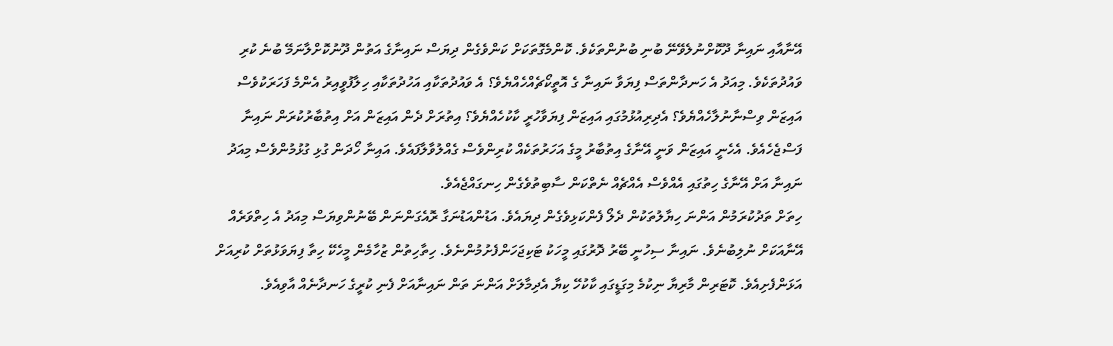އޭނާއާއި ނައިނާ ދޫކޮށްނުލެވޭނޭ ބުނި ބުނުންތަކެވެ. ކޮންމެގޮތަކަށް ކަންވެގެން ދިޔަސް ނައިނާގެ އަތުން ދޫނުކޮށްލާނަމޭ ބުނެ ކުރި ވައުދުތަކެވެ. މިއަދު އެ ހަނދާންތަސް ފިޔަވާ ނައިނާ ގެ އޮތީކޯޗެއްހެއްޔެވެ؟ އެ ވައުދުތަކާއި އަހުދުތަކާއި ހިލާފުވީއިރު އެންމެ ފަހަރަކުވެސް އައިޒަން ވިސްނާނުލާހެއްޔެވެ؟ އެދިރިއުޅުމުގައި އައިޒަން ފިޔަވާހުރީ ކާކުހެއްޔެވެ؟ އިތުރަށް ދެން އައިޒަން އަށް އިތުބާރުކުރަން ނައިނާ ފަސްޖެހެއެވެ. އެހެނީ އައިޒަން ވަނީ އޭނާގެ އިތުބާރު މީގެ އަހަރުތަކެއް ކުރިންވެސް ގެއްލުވާލާފައެވެ. އައިނާ ހޯދަން ގުޅި ގުޅުމުންވެސް މިއަދު ނައިނާ އަށް އޭނާގެ ހިތުގައި އެއްވެސް އެއްޗެއް ނެތްކަން ސާބިތުވެގެން ހިނގައްޖެއެވެ.
ހިތަށް ތަދުކުރަމުން އަންނަ ހިޔާލުތަކުން ދެލޯ ފެންކަޅިވެގެން ދިޔައެވެ. އަޑުންއަޑުނަގާ ރޮއެގަންނަން ބޭނުންވިޔަސް މިއަދު އެ ހިތްވަރެއް އޭނާއަކަށް ނުލިބުނެވެ. ނައިނާ ސިހުނީ ބޭރު ދޮރުގައި މީހަކު ޓަކިޖަހަންފެށުމުންނެވެ. ހިތާހިތުން ޒުހާމެން މީހެކޭ ހިތާ ފިޔަވަޅުތަށް ކުރިއަށް އަޅަންފެށިއެވެ. ކޮޓަރިން މާރިޔާ ނިކުމެ މިގަޑީގައި ކާކުހޭ ކިޔާ އެދިމާލަށް އަންނަ ތަން ނައިނާއަށް ފެނި ކުރީގެ ހަނދާނެއް އާވިއެވެ.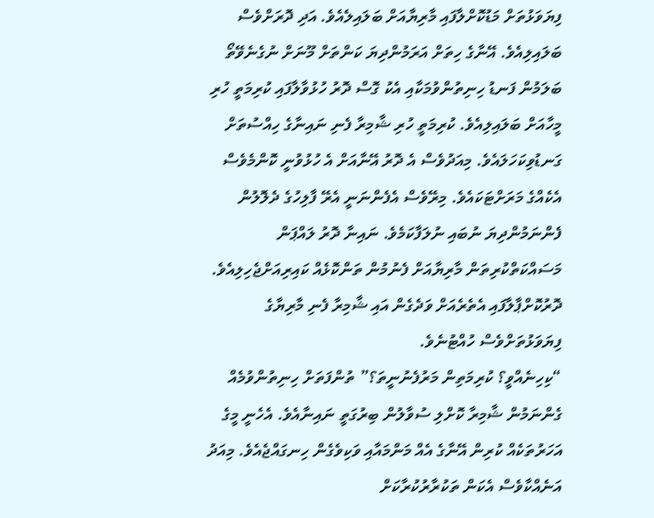ފިޔަވަޅުތަށް މަޑުކޮށްލާފައި މާރިޔާއަށް ބަލައިލެއެވެ. އަދި ދޮރަށްވެސް ބަލައިލިއެވެ. އޭނާގެ ހިތަށް އަރަމުންދިޔަ ކަންތަށް މޫނަށް ނުގެނެވޭތޯ ބަލަމުން ފަނޑު ހިނިތުންވުމަކާއި އެކު ގޮސް ދޮރު ހުޅުވާލާފައި ކުރިމަތީ ހުރި މީހާއަށް ބަލައިލިއެވެ. ކުރިމަތީ ހުރި ޝާމިރާ ފެނި ނައިނާގެ ހިއްސުތަށް ގަނޑުވިކަހަލައެވެ. މިއަދުވެސް އެ ދޮރު އޭނާއަށް އެ ހުޅުވުނީ ކޮންމެވެސް އެކެއްގެ މަރަށްޓަކައެވެ. މިރޭވެސް އެފެންނަނީ އެރޭ ފާލިހުގެ ދެލޮލުން ފެންނަމުންދިޔަ ނުބައި ނުލަފާކަމެވެ. ނައިނާ ދޮރު ލައްޕަން މަސައްކަތްކުރިތަން މާރިޔާއަށް ފެނުމުން ތަންކޮޅެއް ކައިރިއަށްޖެހިލިއެވެ. ދޮރުކޮށްޕާލާފައި އެތެރެއަށް ވަދެގެން އައި ޝާމިރާ ފެނި މާރިޔާގެ ފިޔަވަޅުތަށްވެސް ހުއްޓުނެވެ.
“ކިހިނެއްވީ؟ ކުރިމަތިން މަރުފެނުނީތަ؟” ތުންފަތަށް ހިނިތުންވުމެއް ގެންނަމުން ޝާމިރާ ކޮށްލި ސުވާލުން ބިރުގަތީ ނައިނާއެވެ. އެހެނީ މީގެ އަހަރުތަކެއް ކުރިން އޭނާގެ އެއް މަންމައާއި ވަކިވެގެން ހިނގައްޖެއެވެ. މިއަދު އަނެއްކާވެސް އެކަން ތަކުރާރުކުރާކަށް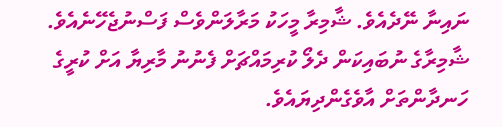ނައިނާ ނޭދެއެވެ. ޝާމިރާ މީހަކު މަރާލަންވެސް ފަސްނުޖެހޭނެއެވެ. ޝާމިރާގެ ނުބައިކަން ދެލޯ ކުރިމައްޗަށް ފެނުނު މާރިޔާ އަށް ކުރީގެ ހަނދާންތަށް އާވެގެންދިޔައެވެ.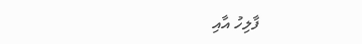ފާލިހު އާއި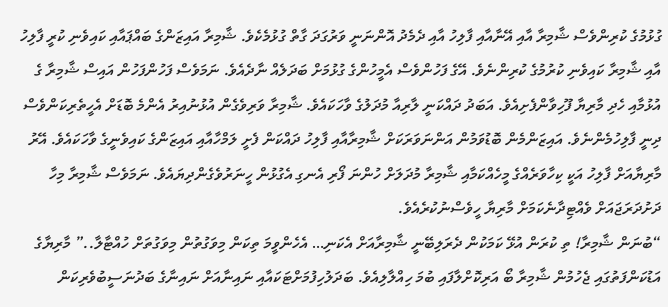ގުޅުމުގެ ކުރިންވެސް ޝާމިރާ އާއި އޭނާއާއި ފާލިހު އާއި ދެމެދު އޮންނަނީ ވަރުގަދަ ގާތް ގުޅުމެކެވެ. ޝާމިރާ އައިޒަންގެ ބައްޕައާއި ކައިވެނި ކުރީ ފާލިހު އާއި ޝާމިރާ ކައިވެނި ކުރުމުގެ ކުރިންނެވެ. އޭގެ ފަހުންވެސް އެމީހުންގެ ގުޅުމަށް ބަދަލެއް ނާދެއެވެ. ނަމަވެސް ފަހުންފަހުން އައިސް ޝާމިރާ ގެ އުޅުމާއި ހެދި މާރިޔާ ފޫހިވާންފެށިއެވެ. އަބަދު ދައްކަނީ ލާރިއާ މުދަލުގެ ވާހަކައެވެ. ޝާމިރާ ވަރިވެގެން އުޅުނުއިރު އެންމެ ބޮޑަށް އެހީތެރިކަންވެސް ދިނީ ފާލިހުމެންނެވެ. އައިޒަންމެން ބޮޑުވަމުން އަންނަވަރަކަށް ޝާމިރާއާއި ފާލިހު ދައްކަން ފެށީ ލަމްހާއާއި އައިޒަންގެ ކައިވެނީގެ ވާހަކައެވެ. އޭރު މާރިޔާއަށް ފާލިހު އަކީ ކިހާވަރެއްގެ މީހެއްކަމާއި ޝާމިރާ މުދަލަށް ހުންނަ ފޯރި އެނގި އެގުޅުން ހީނަރުވެގެންދިޔައެވެ. ނަމަވެސް ޝާމިރާ މިހާ ދަށުދަރަޖައަށް ވެއްޓިދާނެކަމަށް މާރިޔާ ހީވެސްނުކުރެއެވެ.
“ބުނަން ޝާމިރާ! ތި ކުރަން އުޅޭ ކަމަކުން ދެރަލިބޭނީ ޝާމިރާއަށް އެކަނި… އެހެންވީމަ ތިކަން މިވަގުތުން މިވަގުތަށް ހުއްޓާލާ..” މާރިޔާގެ އަޑުކަންފަތުގައި ޖެހުމުން ޝާމިރާ ބޯ އަރިކޮށްލާފައި ބުމަ ހިއްލާލިއެވެ. ބަދަލުހިފުމަށްޓަކައާއި ނައިނާއަށް ނައިނާގެ ބަދުނަސީބުވެރިކަން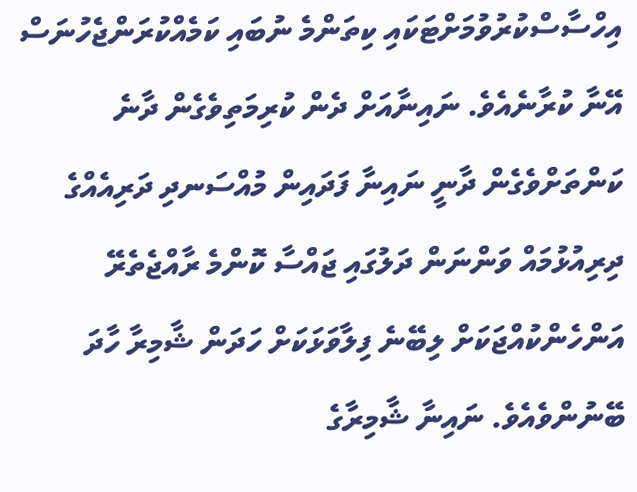އިހްސާސްކުރުވުމަށްޓަކައި ކިތަންމެ ނުބައި ކަމެއްކުރަންޖެހުނަސް އޭނާ ކުރާނެއެވެ. ނައިނާއަށް ދެން ކުރިމަތިވެގެން ދާނެ ކަންތަށްވެގެން ދާނީ ނައިނާ ފަދައިން މުއްސަނދި ދަރިއެއްގެ ދިރިއުޅުމައް ވަންނަން ދަލުގައި ޖައްސާ ކޮންމެ ރާއްޖެތެރޭ އަންހެންކުއްޖަކަށް ލިބޭނެ ފިލާވަޅަކަށް ހަދަން ޝާމިރާ ހާދަ ބޭނުންވެއެވެ. ނައިނާ ޝާމިރާގެ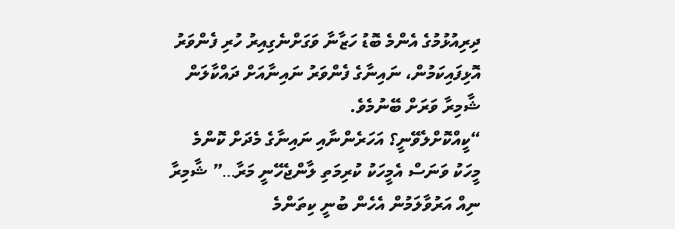ދިރިއުޅުމުގެ އެންމެ ބޮޑު ހަޒާނާ ވަގަށްނެގިއިރު ހުރި ފެންވަރު އޮޅިފައިކަމުން، ނައިނާގެ ފެންވަރު ނައިނާއަށް ދައްކާލަން ޝާމިރާ ވަރަށް ބޭނުމެވެ.
“ކީއްކޮށްލެވޭނީ؟ އަހަރެންނާއި ނައިނާގެ މެދަށް ކޮންމެ މީހަކު ވަނަސް އެމީހަކު ކުރިމަތި ލާންޖެހޭނީ މަރާ…” ޝާމިރާ ނިއް އަރުވާލަމުން އެހެން ބުނީ ކިތަންމެ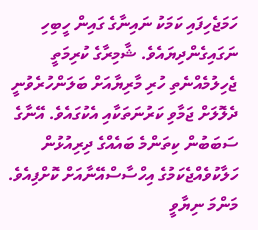ހަމަޖެހިފައި ކަމަކު ނައިނާގެ ގައިން ހީބިހި ނަގައިގެންދިޔައެވެ. ޝާމިރާގެ ކުރިމަތީ ޖެހިލުމެއްނެތި ހުރި މާރިޔާއަށް ބަލަންހުރެވުނީ ދެލޮލަށް ޖަމާވި ކަރުނަތަކާއި އެކުގައެވެ. އޭނާގެ ސަބަބުން ކިތަންމެ ބައެއްގެ ދިރިއުޅުން ހަލާކުވެއްޖެކަމުގެ އިހްސާސްއޭނާއަށް ކޮށްފިއެވެ. މަންމަ ނިޔާވީ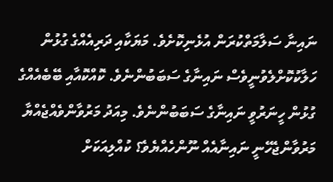ނައިނާ ސަލާމަތްކުރަން އުޅެނިކޮށެވެ. މަޔަކާއި ދަރިއެއްގެ ގުޅުން ހަލާކުކޮށްލެވުނީވެސް ނައިނާގެ ސަބަބުންނެވެ. ކޮއްކޮއާއި ބޭބެއެއްގެ ގުޅުން ހީނަރުވީ ނައިނާގެ ސަބަބުންނެވެ. މިއަދު މަރުވާންވެއްޖެއްޔާ މަރުވާންޖެހޭނީ ނައިނާއެއް ނޫންހެއްޔެވެ؟ ކުއްލިއަކަށް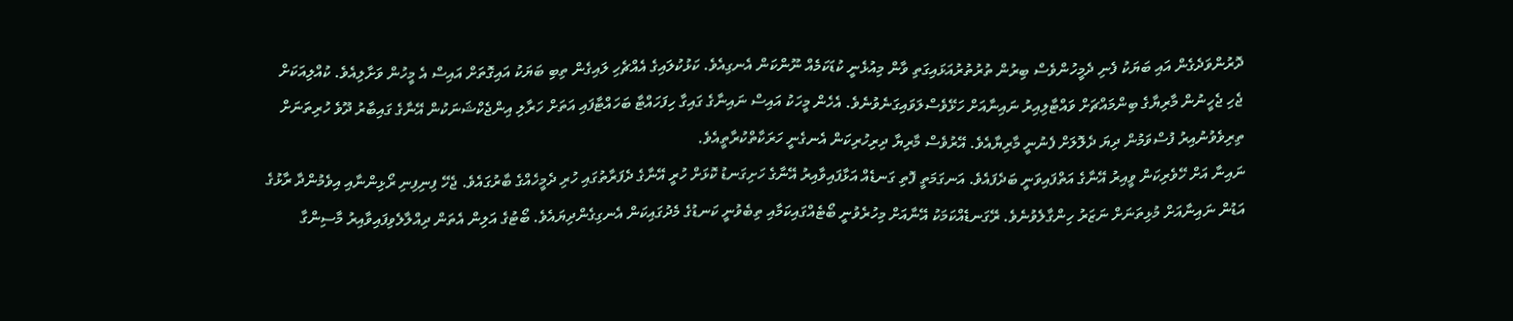ދޮރުންވަދެގެން އައި ބަޔަކު ފެނި ދެމީހުންވެސް ބިރުން ތުރުތުރުއަޅައިގަތި ވާން މިއުޅެނީ ކުޑަކަމެއް ނޫންކަން އެނގިއެވެ. ކަޅުކުލައިގެ އެއްޗެހި ލައިގެން ތިބި ބަޔަކު އައިގޮތަށް އައިސް އެ މީހުން ވަށާލިއެވެ. ކުއްލިއަކަށް ޖެހި ޖެހީނުން މާރިޔާގެ ބިންމައްޗަށް ވައްޓާލިއިރު ނައިނާއަށް ހަޅޭވެސްލަވައިގަނެވުނެވެ. އެހެން މީހަކު އައިސް ނައިނާގެ ގައިގާ ހިފަހައްޓާ ބަހައްޓާފައި އަތަށް ހަރާލި އިންޖެކްޝަނަކުން އޭނާގެ ގައިބާރު ދޫވެ ހުރިތަނަށް ތިރިވެވުނުއިރު ފުސްވަމުން ދިޔަ ދެލޮލަށް ފެނުނީ މާރިޔާއެވެ. އޭރުވެސް މާރިޔާ ދިރިހުރިކަން އެނގެނީ ހަރަކާތްކުރާތީއެވެ.
ނައިނާ އަށް ހޭވެރިކަން ވީއިރު އޭނާގެ އަތްފައިވަނީ ބަދެފައެވެ. އަނގަމަތީ ފޮތި ގަނޑެއް އަޅާފައިވާއިރު އޭނާގެ ހަށިގަނޑު ކޮޅަށް ހުރީ އޭނާގެ ދެފަރާތުގައި ހުރި ދެމީހެއްގެ ބާރުގައެވެ. ޖެހޭ ފިނިފިނި ރޯޅިންނާއި އިވެމުންދާ ރާޅުގެ އަޑުން ނައިނާއަށް މުޅިތަނަށް ނަޒަރު ހިންގާލެވުނެވެ. ރޭގަނޑެއްކަމަކު އޭނާއަށް މިހުރެވުނީ ބޯޓެއްގައިކަމާއި ތިބެވުނީ ކަނޑުގެ މެދުގައިކަން އެނގިގެންދިޔައެވެ. ބޯޓުގެ އަލިން އެތަން ދިއްލާލެވިފައިވާއިރު މާސިންގާ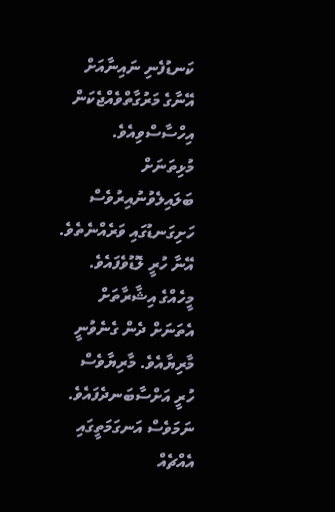ކަނޑުފެނި ނައިނާއަށް އޭނާގެ މަރުގާތްވެއްޖެކަން އިހްސާސްވިއެވެ. މުޅިތަނަށް ބަލައިލެވުނުއިރުވެސް ހަށިގަނޑުގައި ވަރެއްނެތެވެ. އޭނާ ހުރީ ލޮޑުވެފައެވެ. މީހެއްގެ އިޝާރާތަށް އެތަނަށް ދެން ގެނެވުނީ މާރިޔާއެވެ. މާރިޔާވެސް ހުރީ އަށްސާބަނދެފައެވެ. ނަމަވެސް އަނގަމަތީގައި އެއްޗެއް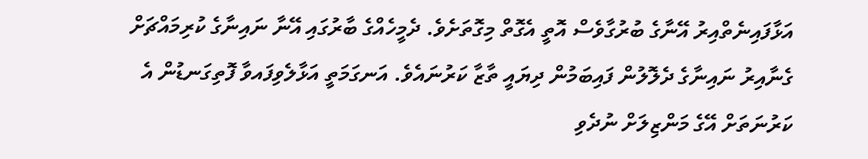އަޅާފައިނެތްއިރު އޭނާގެ ބުރުގާވެސް އޮތީ އެގޮތް މިގޮތަށެވެ. ދެމީހެއްގެ ބާރުގައި އޭނާ ނައިނާގެ ކުރިމައްޗަށް ގެނާއިރު ނައިނާގެ ދެލޮލުން ފައިބަމުން ދިޔައީ ތާޒާ ކަރުނައެވެ. އަނގަމަތީ އަޅާލެވިފައވާ ފޮތިގަނޑުން އެ ކަރުނަތަށް އޭގެ މަންޒިލަށް ނުދެވި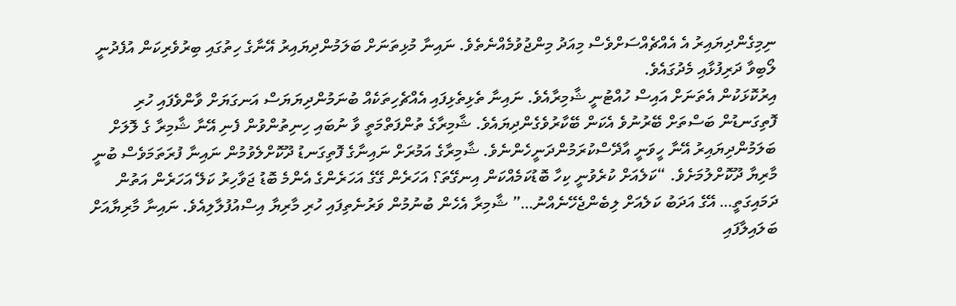ނިމިގެންދިޔައިރު އެ އެއްޗެއްސަށްވެސް މިއަދު މިންޖުވުމެއްނެތެވެ. ނައިނާ މުޅިތަނަށް ބަލަމުންދިޔައިރު އޭނާގެ ހިތުގައި ބިރުވެރިކަން އުފެދުނީ ލޯބިވާ ދަރިފުޅާއި މެދުގައެވެ.
އިރުކޮޅަކުން އެތަނަށް އައިސް ހުއްޓުނީ ޝާމިރާއެވެ. ނައިނާ ތެޅިތެޅިފައި އެއްޗެހިތަކެއް ބުނަމުންދިޔަޔަސް އަނގަޔަށް ވާންވެފައި ހުރި ފޮތިގަނޑުން ބަސްތަށް ބޭރުނުވެ އެކަން ބޭކާރުވެގެންދިޔައެވެ. ޝާމިރާގެ ތުންފަތްމަތީ ވާ ނުބައި ހިނިތުންވުން ފެނި އޭނާ ޝާމިރާ ގެ ލޮލަށް ބަލަމުންދިޔައިރު އޭނާ ހީވަނީ އާދޭސްކުރަމުންދަނީހެންނެވެ. ޝާމިރާގެ އަމުރަށް ނައިނާގެ ފޮތިގަނޑު ދޫކޮށްލެވުމުން ނައިނާ ފުރަތަމަވެސް ބުނީ މާރިޔާ ދޫކޮށްލުމަށެވެ. “ކަލެއަށް ކުރެވުނީ ކިހާ ބޮޑުކަމެއްކަން އިނގޭތަ؟ އަހަރެން ގޭގެ އަހަރެންގެ އެންމެ ބޮޑު ޖަވާހިރު ކަލޭ އަހަރެން އަތުން ދަމައިގަތީ… އޭގެ އަދަބު ކަލެއަށް ލިބެންޖެހޭނެއްނު…” ޝާމިރާ އެހެން ބުނުމުން ވަރުނެތިފައި ހުރި މާރިޔާ އިސްއުފުލާލިއެވެ. ނައިނާ މާރިޔާއަށް ބަލައިލާފައި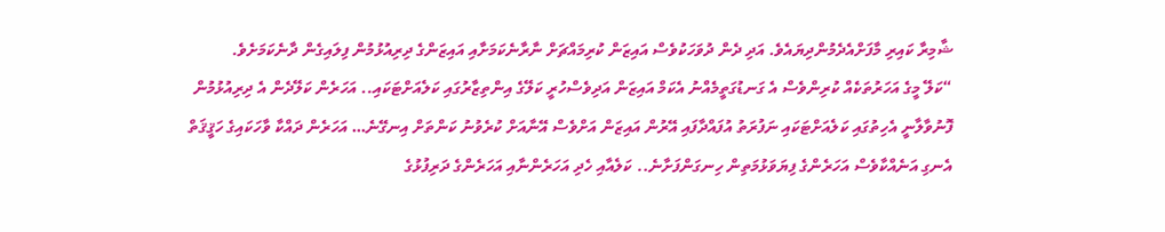ޝާމިރާ ކައިރި މާފަށްއެދެމުންދިޔައެވެ. އަދި ދެން ދުވަހަކުވެސް އައިޒަން ކުރިމައްޗަށް ނާރާނެކަމަށާއި އައިޒަންގެ ދިރިއުޅުމުން ފިލައިގެން ދާނެކަމަށެވެ.
“ކަލޭ މީގެ އަހަރުތަކެއް ކުރިންވެސް އެ ގަނޑުގަތީމެއްނު އެކަމް އައިޒަން އަދިވެސްހުރީ ކަލޭގެ އިންތިޒާރުގައި ކަލެއަށްޓަކައި.. އަހަރެން ކަލޭދެން އެ ދިރިއުޅުމުން ފޮނުވާލާނީ އެހިތުގައި ކަލެއަށްޓަކައި ނަފުރަތު އުފައްދާފައި އޭރުން އައިޒަން އަށްވެސް އޭނާއަށް ކުރެވުނު ކަންތަށް އިނގޭނެ… އަހަރެން ދައްކާ ވާހަކައިގެ ހަޤީޤަތް އެނގި އަނެއްކާވެސް އަހަރެންގެ ފިޔަވަޅުމަތިން ހިނގަންފަށާނެ.. ކަލެއާއި ހެދި އަހަރެންނާއި އަހަރެންގެ ދަރިފުޅުގެ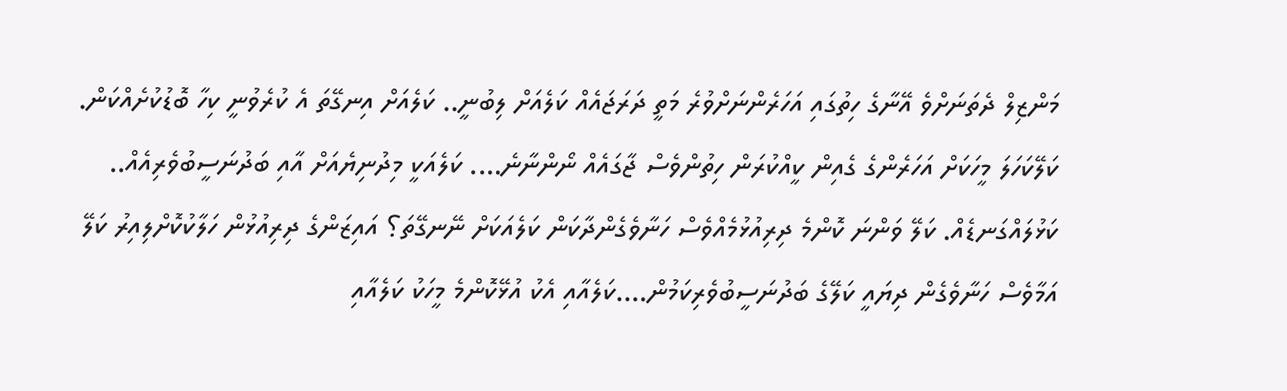މަންޒިލް ދެތަނަށްވެ އޭނާގެ ހިތުގައި އަހަރެންނަށްވުރެ މަތީ ދަރަޖައެއް ކަލެއަށް ލިބުނީ.. ކަލެއަށް އިނގޭތަ އެ ކުރެވުނީ ކިހާ ބޮޑުކުށެއްކަން. ކަލޭކަހަލަ މީހަކަށް އަހަރެންގެ ގެއިން ކީއްކުރަން ހިތުންވެސް ޖާގައެއް ނޯންނާނެ…. ކަލެއަކީ މިދުނިޔެއަށް އާއި ބަދުނަސީބުވެރިއެއް.. ކަޅުލައްގަނޑެއް. ކަލޭ ވަންނަ ކޮންމެ ދިރިއުޅުމެއްވެސް ހަނާވެގެންދާކަން ކަލެއަކަށް ނޭނގޭތަ؟ އައިޒަންގެ ދިރިއުޅުން ހަލާކުކޮށްލިއިރު ކަލޭ އަމާވެސް ހަނާވެގެން ދިޔައީ ކަލޭގެ ބަދުނަސީބުވެރިކަމުން….ކަލެއާއި އެކު އުޅޭކޮންމެ މީހަކު ކަލެއާއި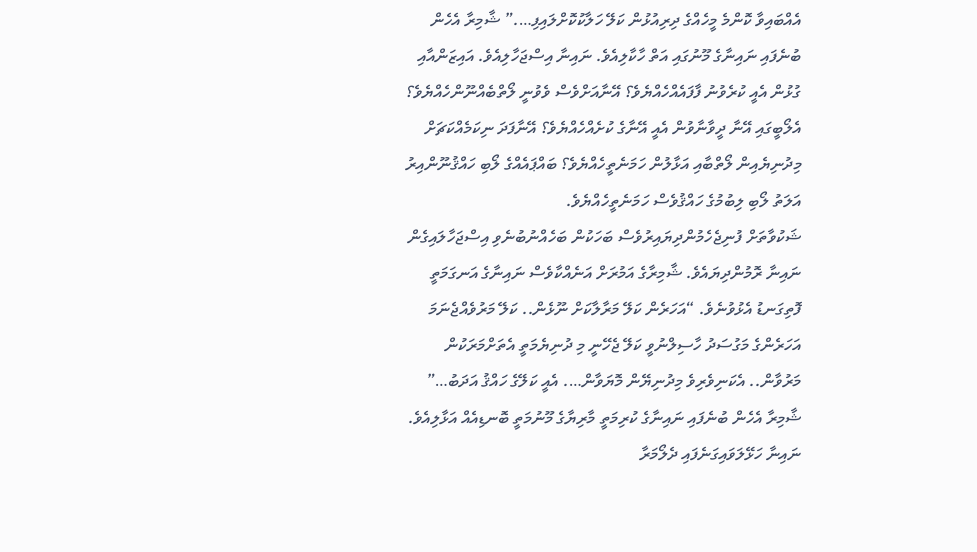އެއްބައިވާ ކޮންމެ މީހެއްގެ ދިރިއުޅުން ކަލޭ ހަލާކުކޮށްލައިފި….” ޝާމިރާ އެހެން ބުނެފައި ނައިނާގެ މޫނުގައި އަތް ހާކާލިއެވެ. ނައިނާ އިސްޖަހާލިއެވެ. އައިޒަންއާއި ގުޅުން އެއީ ކުރެވުނު ފާފައެއްހެއްޔެވެ؟ އޭނާއަށްވެސް ވެވުނީ ލޯތްބެއްނޫންހެއްޔެވެ؟ އެލޯބީގައި އޭނާ ދީވާނާވުން އެއީ އޭނާގެ ކުށެއްހެއްޔެވެ؟ އޭނާފަދަ ނިކަމެއްކަޗަށް މިދުނިޔެއިން ލޯތްބާއި އަޅާލުން ހަމަނެތީހެއްޔެވެ؟ ބައްޕައެއްގެ ލޯބި ހައްޤުނޫންއިރު އަލަތު ލޯބި ލިބުމުގެ ހައްޤުވެސް ހަމަނެތީހެއްޔެވެ.
ޝަކުވާތަށް ފުނިޖެހެމުންދިޔައިރުވެސް ބަހަކުން ބަހެއްނުބުނެވި އިސްޖަހާލައިގެން ނައިނާ ރޮމުންދިޔައެވެ. ޝާމިރާގެ އަމުރަށް އަނެއްކާވެސް ނައިނާގެ އަނގަމަތީ ފޮތިގަނޑު އެޅުވުނެވެ. “އަހަރެން ކަލޭ މަރާލާކަށް ނޫޅެން.. ކަލޭ މަރުވެއްޖެނަމަ އަހަރެންގެ މަގުސަދު ހާސިލްނުވީ ކަލޭ ޖެހޭނީ މި ދުނިޔެމަތީ އެތަށްމަރަކުން މަރުވާން.. އެކަނިވެރިވެ މިދުނިޔޭން މޮޔަވާން…. އެއީ ކަލޭގެ ހައްޤު އަދަބު…” ޝާމިރާ އެހެން ބުނެފައި ނައިނާގެ ކުރިމަތީ މާރިޔާގެ މޫނުމަތީ ބޮނޑިއެއް އަޅާލިއެވެ. ނައިނާ ހަޅޭލަވައިގަނެފައި ދެލޯމަރާ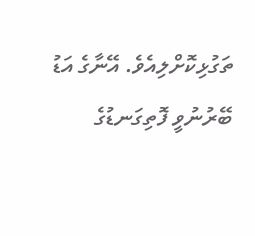ތަގުޅިކޮށްލިއެވެ. އޭނާގެ އަޑު ބޭރުނުވީ ފޮތިގަނޑުގެ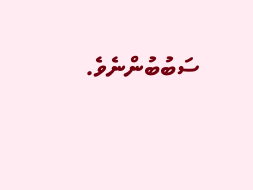ސަބުބުންނެވެ.